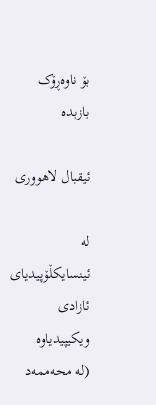بۆ ناوەڕۆک بازبدە

ئیقبال لاھووری

لە ئینسایکڵۆپیدیای ئازادی ویکیپیدیاوە
(لە محەممەد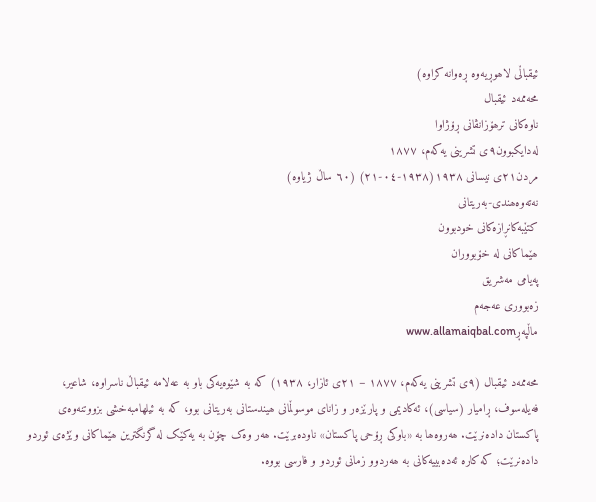ئیقباڵی لاھوڕیەوە ڕەوانە کراوە)
محەممەد ئیقبال
ناوەکانی ترھۆزانڤانی ڕۆژاوا
لەدایکبوون٩ی تشرینی یەکەم، ١٨٧٧
مردن٢١ی نیسانی ١٩٣٨(١٩٣٨-٠٤-٢١) (٦٠ ساڵ ژیاوە)
نەتەوەھندی-بەریتانی
کتێبەکانڕازەکانی خودبوون
ھێماکانی لە خۆبووران
پەیامی مەشریق
زەبووری عەجەم
ماڵپەڕwww.allamaiqbal.com

محەممەد ئیقبال (٩ی تشرینی یەکەم، ١٨٧٧ – ٢١ی ئازار، ١٩٣٨) کە بە شێوەیەکی باو بە عەلامە ئیقباڵ ناسراوە، شاعیر، فەیلەسوف، ڕامیار (سیاسی)، ئەکادیمی و پارێزەر و زانای موسوڵمانی ھیندستانی بەریتانی بوو، کە بە ئیلھامبەخشی بزووتنەوەی پاکستان دادەنرێت. ھەروەھا بە «باوکی ڕۆحی پاکستان» ناودەبرێت. ھەر وەک چۆن بە یەکێک لە گرنگترین ھێماکانی وێژەی ئوردو دادەنرێت؛ کە کارە ئەدەبییەکانی بە ھەردوو زمانی ئوردو و فارسی بووە.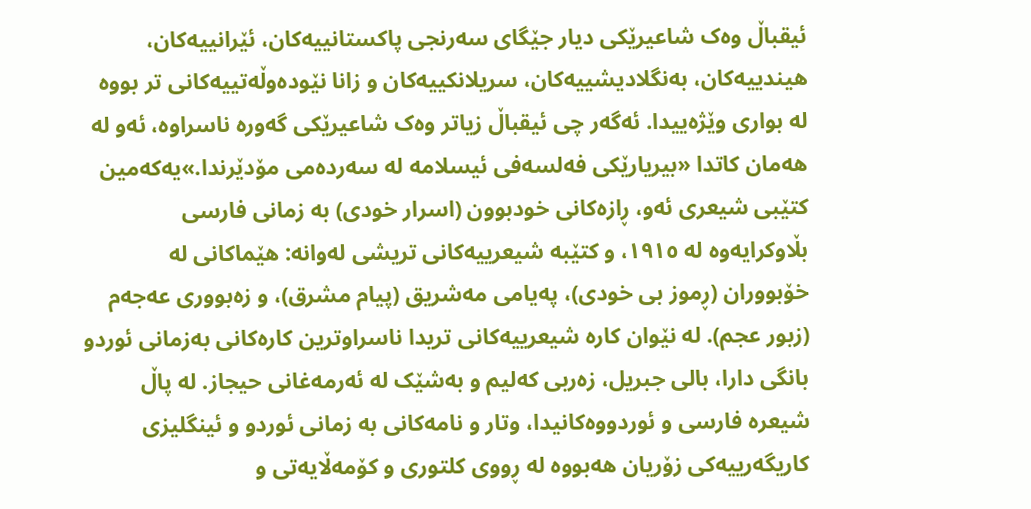ئیقباڵ وەک شاعیرێکی دیار جێگای سەرنجی پاکستانییەکان، ئێرانییەکان، ھیندییەکان، بەنگلادیشییەکان، سریلانکییەکان و زانا نێودەوڵەتییەکانی تر بووە لە بواری وێژەییدا. ئەگەر چی ئیقباڵ زیاتر وەک شاعیرێکی گەورە ناسراوە، ئەو لە ھەمان کاتدا «بیریارێکی فەلسەفی ئیسلامە لە سەردەمی مۆدێرندا.»یەکەمین کتێبی شیعری ئەو، ڕازەکانی خودبوون (اسرار خودی) بە زمانی فارسی بڵاوکرایەوە لە ١٩١٥، و کتێبە شیعرییەکانی تریشی لەوانە: ھێماکانی لە خۆبووران (ڕموز بی خودی)، پەیامی مەشریق (پیام مشرق)، و زەبووری عەجەم (زبور عجم). لە نێوان کارە شیعرییەکانی تریدا ناسراوترین کارەکانی بەزمانی ئوردو بانگی دارا، بالی جبریل، زەربی کەلیم و بەشێک لە ئەرمەغانی حیجاز. لە پاڵ شیعرە فارسی و ئوردووەکانیدا، وتار و نامەکانی بە زمانی ئوردو و ئینگلیزی کاریگەرییەکی زۆریان ھەبووە لە ڕووی کلتوری و کۆمەڵایەتی و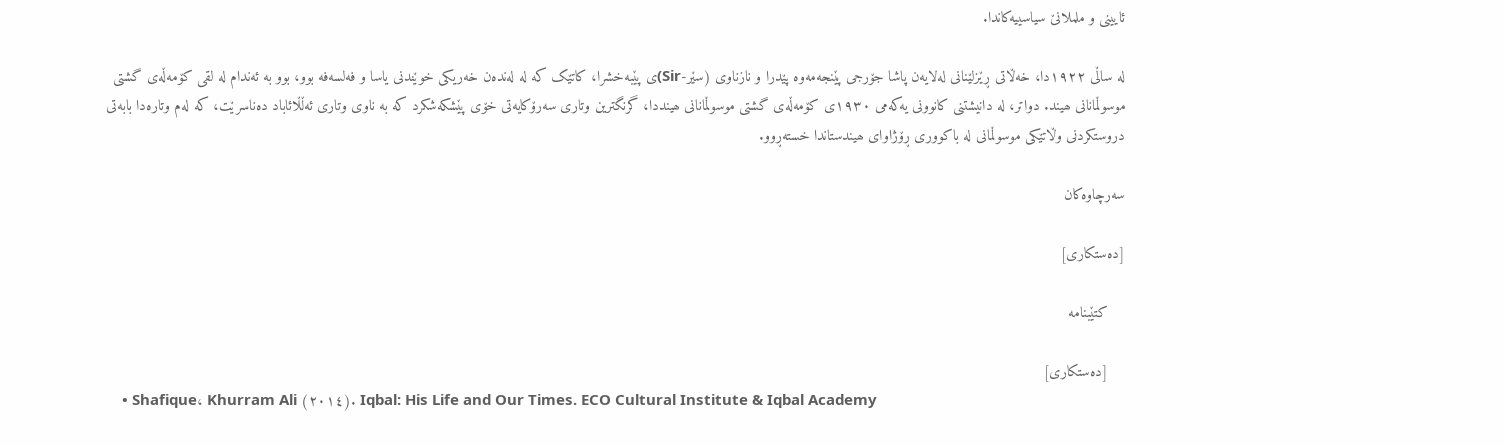ئایینی و ململانێ سیاسییەکاندا.

لە ساڵی ١٩٢٢دا، خەڵاتی ڕێزلێنانی لەلایەن پاشا جۆرجی پێنجەمەوە پێدرا و نازناوی (سێر-Sir)ی پێبەخشرا، کاتێک کە لە لەندەن خەریکی خوێندنی یاسا و فەلسەفە بوو، بوو بە ئەندام لە لقی کۆمەڵەی گشتی موسوڵمانانی ھیند. دواتر، لە دانیشتنی کانوونی یەکەمی ١٩٣٠ی کۆمەڵەی گشتی موسوڵمانانی ھینددا، گرنگترین وتاری سەرۆکایەتی خۆی پێشکەشکرد کە بە ناوی وتاری ئەڵڵائاباد دەناسرێت، کە لەم وتارەدا بابەتی دروستکردنی وڵاتێکی موسوڵمانی لە باکووری ڕۆژاوای ھیندستاندا خستەڕوو.

سەرچاوەکان

[دەستکاری]

    کتێبنامە

    [دەستکاری]
    • Shafique، Khurram Ali (٢٠١٤). Iqbal: His Life and Our Times. ECO Cultural Institute & Iqbal Academy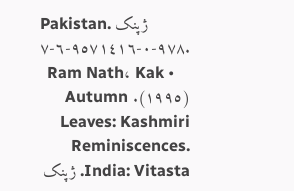Pakistan. ژپنک ٩٧٨-٠-٩٥٧١٤١٦-٦-٧.
    • Ram Nath، Kak (١٩٩٥). Autumn Leaves: Kashmiri Reminiscences. India: Vitasta. ژپنک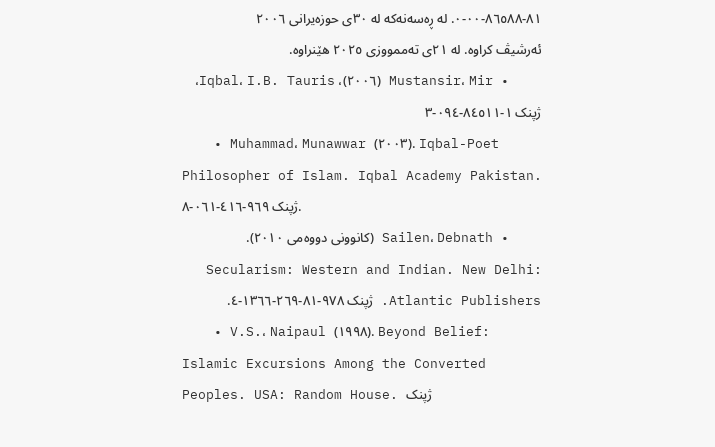٨١-٨٦٥٨٨-٠٠-٠. لە ڕەسەنەکە لە ٣٠ی حوزەیرانی ٢٠٠٦ ئەرشیڤ کراوە. لە ٢١ی تەممووزی ٢٠٢٥ ھێنراوە.
    • Mustansir، Mir (٢٠٠٦)، Iqbal، I.B. Tauris، ژپنک ١-٨٤٥١١-٠٩٤-٣
    • Muhammad، Munawwar (٢٠٠٣). Iqbal-Poet Philosopher of Islam. Iqbal Academy Pakistan. ژپنک ٩٦٩-٤١٦-٠٦١-٨.
    • Sailen، Debnath (کانوونی دووەمی ٢٠١٠). Secularism: Western and Indian. New Delhi: Atlantic Publishers. ژپنک ٩٧٨-٨١-٢٦٩-١٣٦٦-٤.
    • V.S.، Naipaul (١٩٩٨). Beyond Belief: Islamic Excursions Among the Converted Peoples. USA: Random House. ژپنک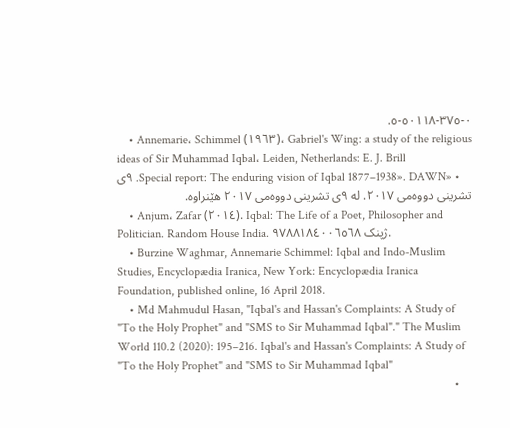٠-٣٧٥-٥٠١١٨-٥.
    • Annemarie، Schimmel (١٩٦٣)، Gabriel's Wing: a study of the religious ideas of Sir Muhammad Iqbal، Leiden, Netherlands: E. J. Brill
    • «Special report: The enduring vision of Iqbal 1877–1938». DAWN. ٩ی تشرینی دووەمی ٢٠١٧. لە ٩ی تشرینی دووەمی ٢٠١٧ ھێنراوە.
    • Anjum، Zafar (٢٠١٤). Iqbal: The Life of a Poet, Philosopher and Politician. Random House India. ژپنک ٩٧٨٨١٨٤٠٠٦٥٦٨.
    • Burzine Waghmar, Annemarie Schimmel: Iqbal and Indo-Muslim Studies, Encyclopædia Iranica, New York: Encyclopædia Iranica Foundation, published online, 16 April 2018.
    • Md Mahmudul Hasan, "Iqbal's and Hassan's Complaints: A Study of "To the Holy Prophet" and "SMS to Sir Muhammad Iqbal"." The Muslim World 110.2 (2020): 195–216. Iqbal's and Hassan's Complaints: A Study of "To the Holy Prophet" and "SMS to Sir Muhammad Iqbal"
    •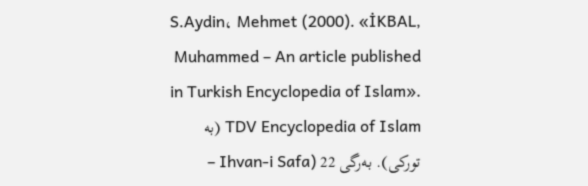S.Aydin، Mehmet (2000). «İKBAL, Muhammed – An article published in Turkish Encyclopedia of Islam». TDV Encyclopedia of Islam (بە تورکی). بەرگی 22 (Ihvan-i Safa –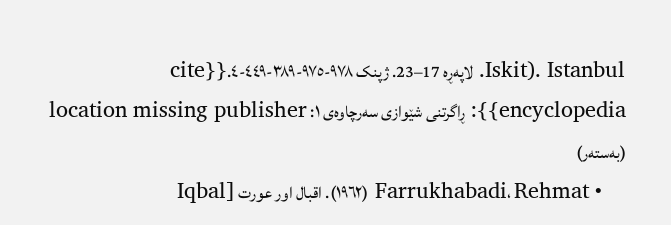Iskit). Istanbul. لاپەڕە 17–23. ژپنک ٩٧٨-٩٧٥-٣٨٩-٤٤٩-٤.{{cite encyclopedia}}: ڕاگرتنی شێوازی سەرچاوەی ١: location missing publisher (بەستەر)
    • Farrukhabadi، Rehmat (١٩٦٢). اقبال اور عورت [Iqbal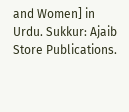and Women] in Urdu. Sukkur: Ajaib Store Publications.